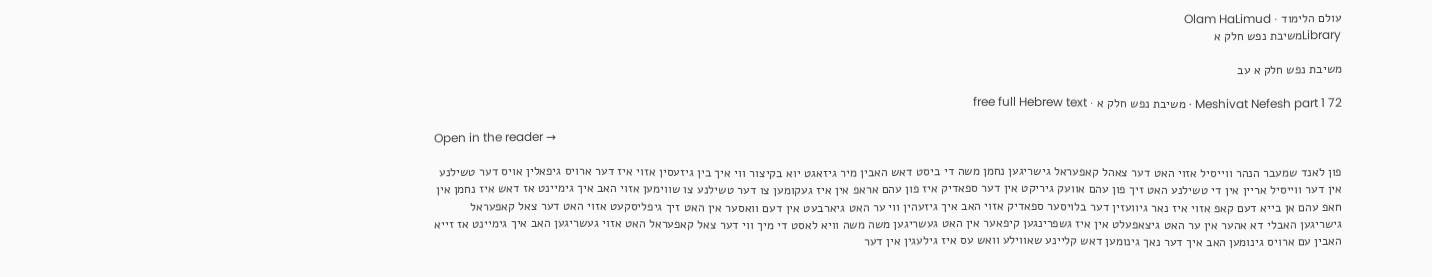עולם הלימוד · Olam HaLimud
Libraryמשיבת נפש חלק א

משיבת נפש חלק א עב

Meshivat Nefesh part 1 72 · משיבת נפש חלק א · free full Hebrew text

Open in the reader →

פון לאנד שמעבר הנהר ווייסיל אזוי האט דער צאהל קאפעראל גישריגען נחמן משה די ביסט דאש האבין מיר גיזאגט יוא בקיצור ווי איך בין גיזעסין אזוי איז דער ארויס גיפאלין אויס דער טשילנע אין דער ווייסיל אריין אין די טשילנע האט זיך פון עהם אוועק גיריקט אין דער ספאדיק איז פון עהם אראפ אין איז געקומען צו דער טשילנע צו שווימען אזוי האב איך גימיינט אז דאש איז נחמן אין חאפ עהם אן בייא דעם קאפ אזוי איז נאר גיוועזין דער בלויסער ספאדיק אזוי האב איך גיזעהין ווי ער האט גיארבעט אין דעם וואסער אין האט זיך גיפליסקעט אזוי האט דער צאל קאפעראל גישריגען האבלי דא אהער אין ער האט גיצאפעלט אין איז גשפרינגען קיפאער אין האט געשריגען משה משה וויא לאסט די מיך ווי דער צאל קאפעראל האט אזוי געשריגען האב איך גימיינט אז זייא האבין עם ארויס גינומען האב איך דער נאך גינומען דאש קליינע שאווילע וואש עס איז גילעגין אין דער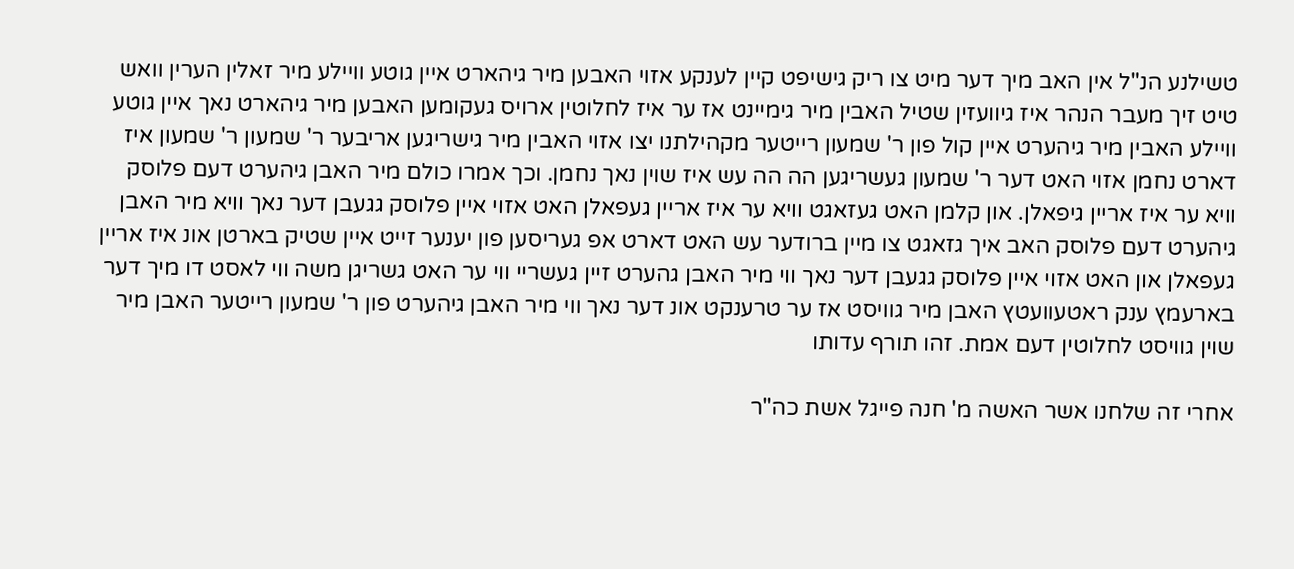טשילנע הנ"ל אין האב מיך דער מיט צו ריק גישיפט קיין לענקע אזוי האבען מיר גיהארט איין גוטע וויילע מיר זאלין הערין וואש טיט זיך מעבר הנהר איז גיוועזין שטיל האבין מיר גימיינט אז ער איז לחלוטין ארויס געקומען האבען מיר גיהארט נאך איין גוטע וויילע האבין מיר גיהערט איין קול פון ר' שמעון רייטער מקהילתנו יצו אזוי האבין מיר גישריגען אריבער ר' שמעון ר' שמעון איז דארט נחמן אזוי האט דער ר' שמעון געשריגען הה הה עש איז שוין נאך נחמן. וכך אמרו כולם מיר האבן גיהערט דעם פלוסק וויא ער איז אריין גיפאלן. און קלמן האט געזאגט וויא ער איז אריין געפאלן האט אזוי איין פלוסק גגעבן דער נאך וויא מיר האבן גיהערט דעם פלוסק האב איך גזאגט צו מיין ברודער עש האט דארט אפ געריסען פון יענער זייט איין שטיק בארטן אונ איז אריין געפאלן און האט אזוי איין פלוסק גגעבן דער נאך ווי מיר האבן גהערט זיין געשריי ווי ער האט גשריגן משה ווי לאסט דו מיך דער בארעמץ ענק ראטעוועטץ האבן מיר גוויסט אז ער טרענקט אונ דער נאך ווי מיר האבן גיהערט פון ר' שמעון רייטער האבן מיר שוין גוויסט לחלוטין דעם אמת. זהו תורף עדותו

אחרי זה שלחנו אשר האשה מ' חנה פייגל אשת כה"ר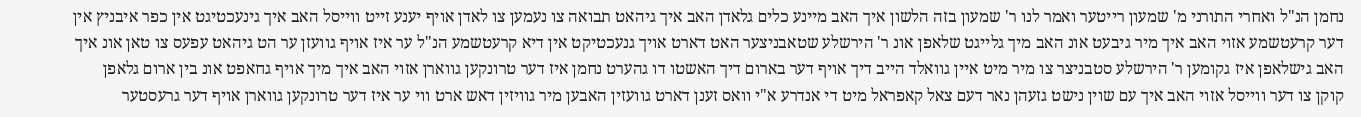נחמן הנ"ל ואחרי התורני מ' שמעון רייטער ואמר לנו ר' שמעון בזה הלשון איך האב מיינע כלים גלאדן האב איך גיהאט תבואה צו נעמען צו לאדן אויף יענע זייט ווייסל האב איך גינעכטיגט אין כפר איבניץ אין דער קרעטשמע אזוי האב איך מיר גיבעט אונ האב מיך גלייגט שלאפן אונ ר' הירשלע שטאבניצער האט דארט אויך גנעכטיקט אין דיא קרעטשמע הנ"ל ער איז אויף גוועזן ער הט גיהאט עפעס צו טאן אונ איך האב גישלאפן איז גקומען ר' הירשלע סטבניצר צו מיר מיט איין גוואלד הייב דיך אויף דער בארום דיך האשטו דו גהערט נחמן איז דער טרונקען גווארן אזוי האב איך מיך אויף גחאפט אונ בין ארום גלאפן קוקן צו דער ווייסל אזוי האב איך עם שוין נישט גזעהן נאר דעם צאל קאפראל מיט די אנדרע א"י וואס זענן דארט גוועזין האבען מיר גוויזין דאש ארט ווי ער איז דער טרונקען גווארן אויף דער גרעסטער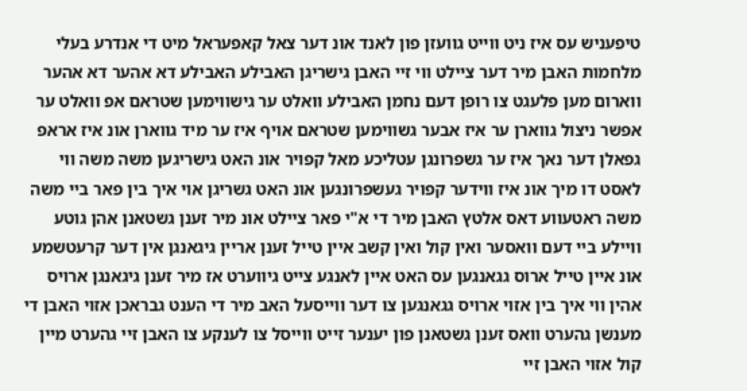טיפעניש עס איז ניט ווייט גוועזן פון לאנד אונ דער צאל קאפעראל מיט די אנדרע בעלי מלחמות האבן מיר דער ציילט ווי זיי האבן גישריגן האבילע האבילע דא אהער דא אהער ווארום מען פלעגט צו רופן דעם נחמן האבילע וואלט ער גישווימען שטראם אפ וואלט ער אפשר ניצול גווארן ער איז אבער גשווימען שטראם אויף איז ער מיד גווארן אונ איז אראפ גפאלן דער נאך איז ער גשפרונגן עטליכע מאל קפויר אונ האט גישריגען משה משה ווי לאסט דו מיך אונ איז ווידער קפויר געשפרונגען אונ האט גשריגן אוי איך בין פאר ביי משה משה ראטעווע דאס אלטץ האבן מיר די א"י פאר ציילט אונ מיר זענן גשטאנן אהן גוטע וויילע ביי דעם וואסער ואין קול ואין קשב איין טייל זענן אריין גיגאנגן אין דער קרעטשמע אונ איין טייל ארוס גגאנגען עס האט איין לאנגע צייט גיווערט אז מיר זענן גיגאנגן ארויס אהין ווי איך בין אזוי ארויס גגאנגען צו דער ווייסעל האב מיר די הענט גבראכן אזוי האבן די מענשן גהערט וואס זענן גשטאנן פון יענער זייט ווייסל צו לענקע צו האבן זיי גהערט מיין קול אזוי האבן זיי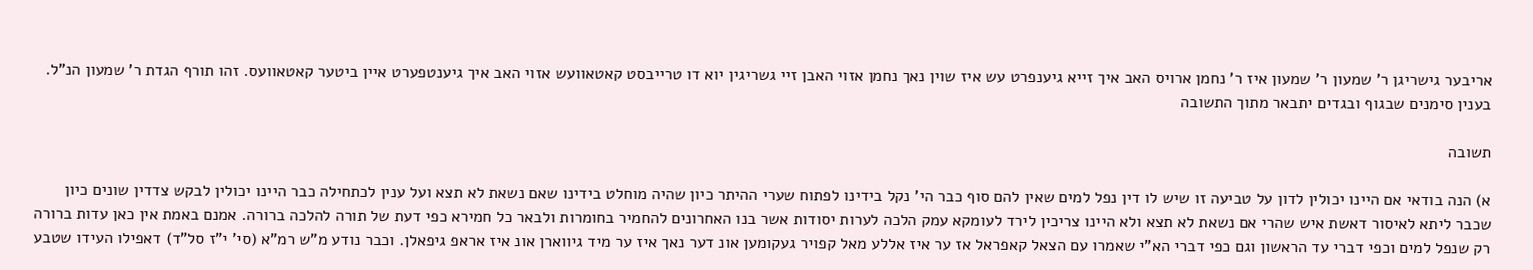אריבער גישריגן ר' שמעון ר' שמעון איז ר' נחמן ארויס האב איך זייא גיענפרט עש איז שוין נאך נחמן אזוי האבן זיי גשריגין יוא דו טרייבסט קאטאוועש אזוי האב איך גיענטפערט איין ביטער קאטאוועס. זהו תורף הגדת ר' שמעון הנ"ל. בענין סימנים שבגוף ובגדים יתבאר מתוך התשובה

תשובה

א) הנה בודאי אם היינו יכולין לדון על טביעה זו שיש לו דין נפל למים שאין להם סוף כבר הי' נקל בידינו לפתוח שערי ההיתר כיון שהיה מוחלט בידינו שאם נשאת לא תצא ועל ענין לכתחילה כבר היינו יכולין לבקש צדדין שונים כיון שכבר ליתא לאיסור דאשת איש שהרי אם נשאת לא תצא ולא היינו צריכין לירד לעומקא עמק הלכה לערות יסודות אשר בנו האחרונים להחמיר בחומרות ולבאר כל חמירא כפי דעת של תורה להלכה ברורה. אמנם באמת אין כאן עדות ברורה רק שנפל למים וכפי דברי עד הראשון וגם כפי דברי הא"י שאמרו עם הצאל קאפראל אז ער איז אללע מאל קפויר געקומען אונ דער נאך איז ער מיד גיווארן אונ איז אראפ גיפאלן. וכבר נודע מ"ש רמ"א (סי' י"ז סל"ד) דאפילו העידו שטבע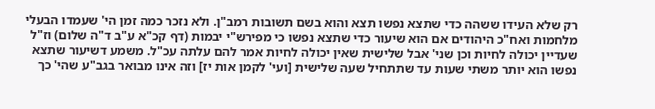רק שלא העידו ששהה כדי שתצא נפשו תצא והוא בשם תשובות רמב"ן. ולא נזכר כמה זמן הי' שעמדו הבעלי מלחמות ואח"כ היהודים אם הוא שיעור כדי שתצא נפשו כי מפירש"י יבמות (דף קכ"א ע"ב ד"ה שלום) וז"ל שעדיין יכולה לחיות וכן שני' אבל שלישית שאין יכולה לחיות אמר להם עלתה עכ"ל. משמע דשיעור שתצא נפשו הוא יותר משתי שעות עד שתתחיל שעה שלישית [ועי' לקמן אות יז] וזה אינו מבואר בגב"ע שהי' כך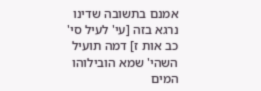אמנם בתשובה שדינו נרגא בזה [עי' לעיל סי' כב אות ז] דמה תועיל השהי' שמא הובילוהו המים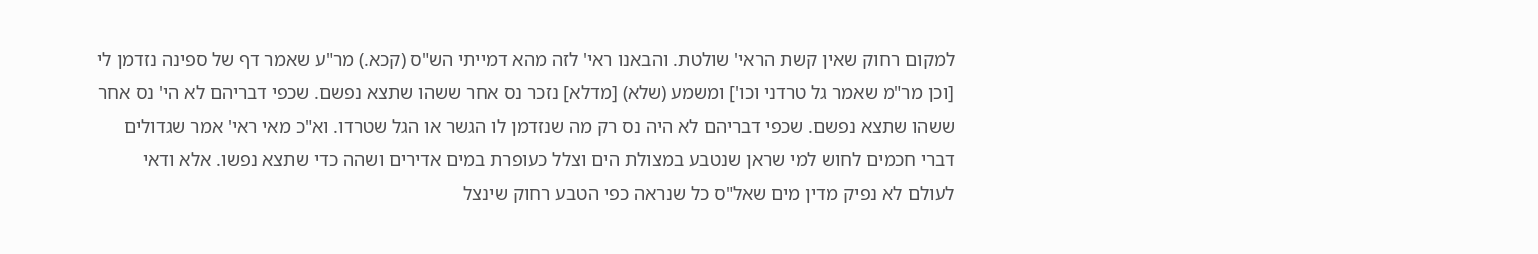למקום רחוק שאין קשת הראי' שולטת. והבאנו ראי' לזה מהא דמייתי הש"ס (קכא.) מר"ע שאמר דף של ספינה נזדמן לי [וכן מר"מ שאמר גל טרדני וכו'] ומשמע (שלא) [מדלא] נזכר נס אחר ששהו שתצא נפשם. שכפי דבריהם לא הי' נס אחר ששהו שתצא נפשם. שכפי דבריהם לא היה נס רק מה שנזדמן לו הגשר או הגל שטרדו. וא"כ מאי ראי' אמר שגדולים דברי חכמים לחוש למי שראן שנטבע במצולת הים וצלל כעופרת במים אדירים ושהה כדי שתצא נפשו. אלא ודאי לעולם לא נפיק מדין מים שאל"ס כל שנראה כפי הטבע רחוק שינצל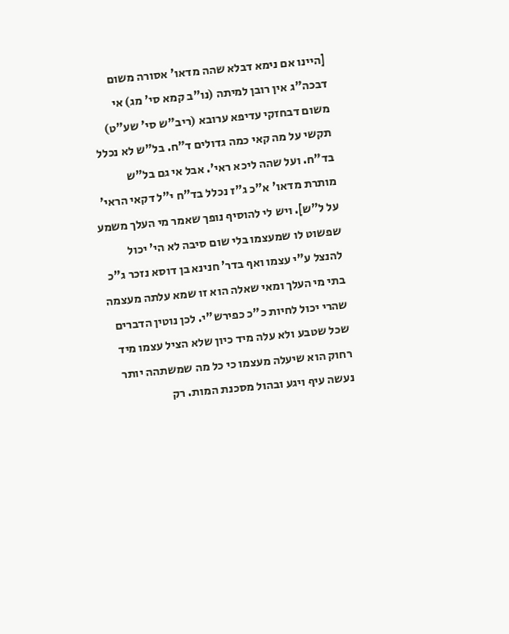[היינו אם נימא דבלא שהה מדאו' אסורה משום דבכה"ג אין רובן למיתה (נו"ב קמא סי' מג) אי משום דבחזקי עדיפא ערובא (ריב"ש סי' שע"ט) תקשי על מה קאי כמה גדולים ד"ח. בל"ש לא נכלל בד"ח. ועל שהה ליכא ראי'. אבל אי גם בל"ש מותרת מדאו' א"כ ג"ז נכלל בד"ח י"ל דקאי הראי' על ל"ש]. ויש לי להוסיף נופך שאמר מי העלך משמע שפשוט לו שמעצמו בלי שום סיבה לא הי' יכול להנצל ע"י עצמו ואף בדר' חנינא בן דוסא נזכר ג"כ בתי מי העלך ומאי שאלה הוא זו שמא עלתה מעצמה שהרי יכול לחיות כ"כ כפירש"י. לכן נוטין הדברים שכל שטבע ולא עלה מיד כיון שלא הציל עצמו מיד רחוק הוא שיעלה מעצמו כי כל מה שמשתהה יותר נעשה עיף ויגע ובהול מסכנת המות. רק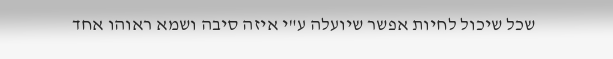שכל שיכול לחיות אפשר שיועלה ע"י איזה סיבה ושמא ראוהו אחד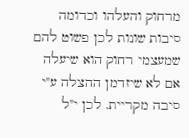מרחוק והעלהו וכדומה סיבות שונות לכן פשוט להם שמעצמי רחוק הוא שיעלה אם לא שיזדמן ההצלה ע"י סיבה מקריית. לכן י"ל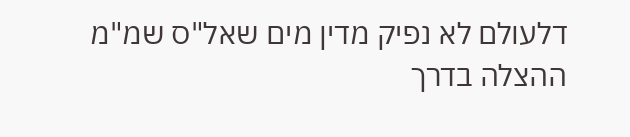דלעולם לא נפיק מדין מים שאל"ס שמ"מ ההצלה בדרך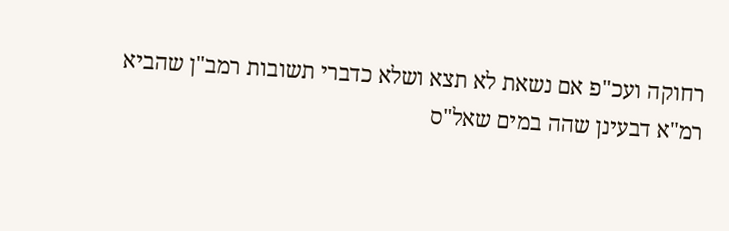רחוקה ועכ"פ אם נשאת לא תצא ושלא כדברי תשובות רמב"ן שהביא רמ"א דבעינן שהה במים שאל"ס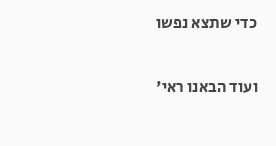כדי שתצא נפשו

ועוד הבאנו ראי'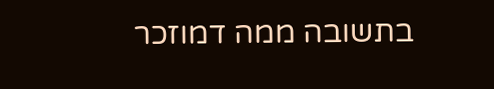בתשובה ממה דמוזכר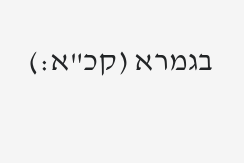בגמרא (קכ"א:)